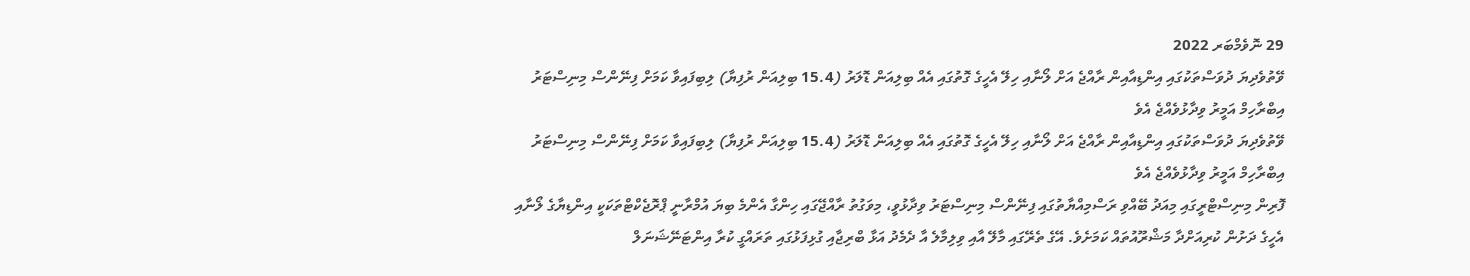29 ނޮވެމްބަރ 2022
ވޭތުވެދިޔަ ދުވަސްތަކުގައި އިންޑިއާއިން ރާއްޖެ އަށް ލޯނާއި ހިލޭ އެހީގެ ގޮތުގައި އެއް ބިލިއަން ޑޮލަރު (15.4 ބިލިއަން ރުފިޔާ) ލިބިފައިވާ ކަމަށް ފިނޭންސް މިނިސްޓަރު އިބްރާހިމް އަމީރު ވިދާޅުވެއްޖެ އެވެ
ވޭތުވެދިޔަ ދުވަސްތަކުގައި އިންޑިއާއިން ރާއްޖެ އަށް ލޯނާއި ހިލޭ އެހީގެ ގޮތުގައި އެއް ބިލިއަން ޑޮލަރު (15.4 ބިލިއަން ރުފިޔާ) ލިބިފައިވާ ކަމަށް ފިނޭންސް މިނިސްޓަރު އިބްރާހިމް އަމީރު ވިދާޅުވެއްޖެ އެވެ
ފޮރިން މިނިސްޓްރީގައި މިއަދު ބޭއްވި ރަސްމިއްޔާތުގައި ފިނޭންސް މިނިސްޓަރު ވިދާޅުވީ، މިވަގުތު ރާއްޖޭގައި ހިންގާ އެންމެ ބިޔަ އުމްރާނީ ޕްރޮޖެކްޓްތަކަކީ އިންޑިޔާގެ ލޯނާއި އެހީގެ ދަށުން ކުރިއަށްދާ މަޝްރޫއުތައް ކަމަށެވެ. އޭގެ ތެރޭގައި މާލޭ އާއި ވިލިމާލެ އާ ދެމެދު އަޅާ ބްރިޖާއި ގުޅިފަޅުގައި ތަރައްގީ ކުރާ އިންޓަނޭޝަނަލް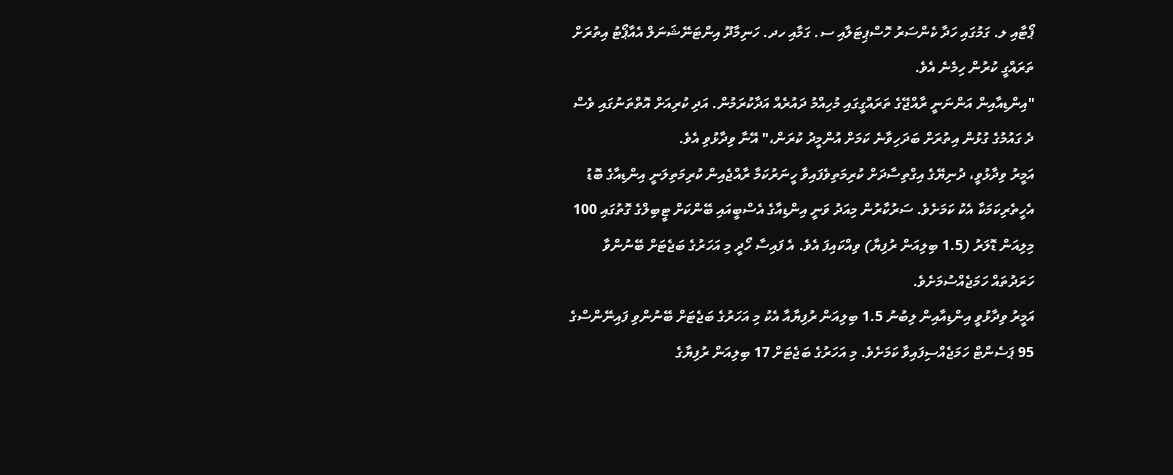ޕޯޓާއި ލ. ގަމުގައި ހަދާ ކެންސަރު ހޮސްޕިޓަލާއި ސ. ގަމާއި ހދ. ހަނިމާދޫ އިންޓަނޭޝަނަލް އެއާޕޯޓު އިތުރަށް ތަރައްގީ ކުރުން ހިމެނެ އެވެ.
"އިންޑިއާއިން އަންނަނީ ރާއްޖޭގެ ތަރައްގީގައި މުހިއްމު ދައުރެއް އަދާކުރަމުން. އަދި ކުރިއަށް އޮތްތަނުގައި ވެސް ދެ ގައުމުގެ ގުޅުން އިތުރަށް ބަދަހިވާނެ ކަމަށް އުންމީދު ކުރަން،" އޭނާ ވިދާޅުވި އެވެ.
އަމީރު ވިދާޅުވީ، ދުނިޔޭގެ އިގްތިސާދަށް ކުރިމަތިވެފައިވާ ހީނަރުކަމާ ރާއްޖެއިން ކުރިމަތިލަނީ އިންޑިއާގެ ބޮޑު އެހީތެރިކަމަކާ އެކު ކަމަށެވެ. ސަރުކާރުން މިއަދު ވަނީ އިންޑިއާގެ އެސްބީއައި ބޭންކަށް ޓީބިލްގެ ގޮތުގައި 100 މިލިއަން ޑޮލަރު (1.5 ބިލިއަން ރުފިޔާ) ވިއްކައިފަ އެވެ. އެ ފައިސާ ހޯދީ މި އަހަރުގެ ބަޖެޓަށް ބޭނުންވާ ހަރަދުތައް ހަމަޖެއްސުމަށެވެ.
އަމީރު ވިދާޅުވީ އިންޑިއާއިން ލިބުނު 1.5 ބިލިއަން ރުފިޔާއާ އެކު މި އަހަރުގެ ބަޖެޓަށް ބޭނުންވި ފައިނޭންސްގެ 95 ޕަސެންޓް ހަމަޖެއްސިފައިވާ ކަމަށެވެ. މި އަހަރުގެ ބަޖެޓަށް 17 ބިލިއަން ރުފިޔާގެ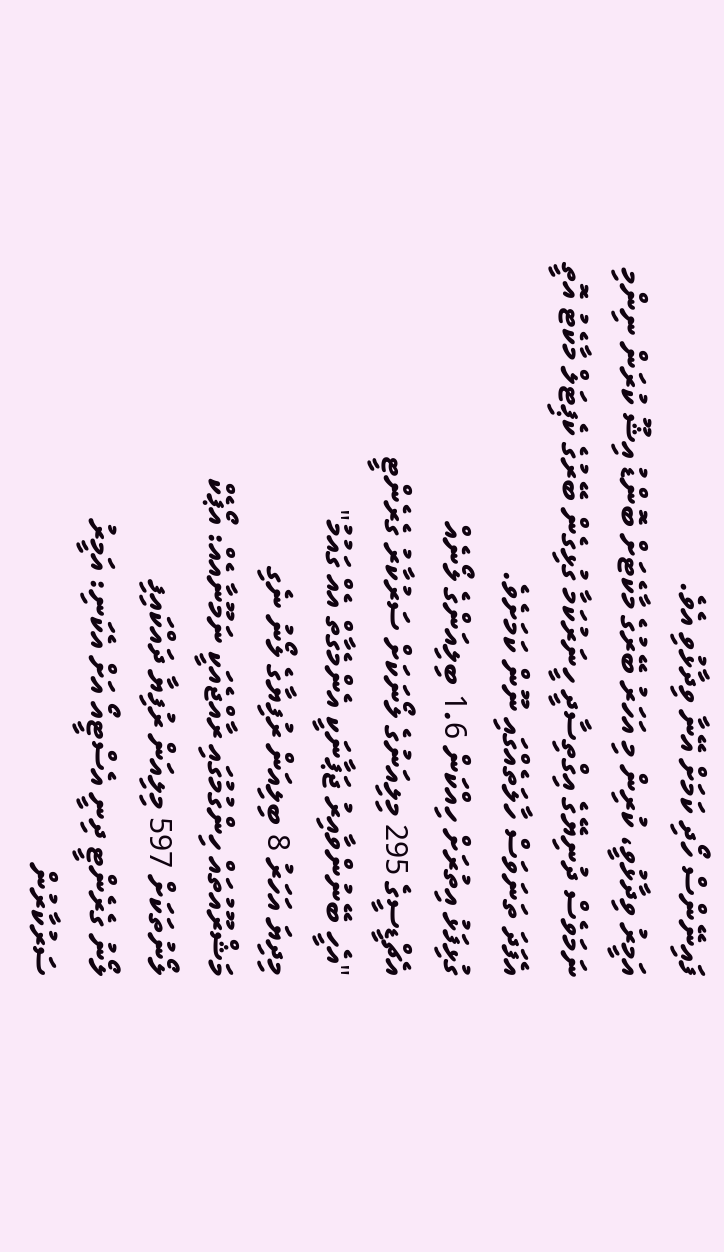ފައިނޭންސް ހޯދި ކަމަށް އޭނާ ވިދާޅުވި އެވެ.
އަމީރު ވިދާޅުވީ، ކުރިން މި އަހަރު ބޭރުގެ މާކެޓަށް ބޮންޑު އިޝޫ ކުރަން ނިންމި ނަމަވެސް ދުނިޔޭގެ އިގްތިސާދީ ހީނަރުކަމާ ގުޅިގެން ބޭރުގެ ކެޕިޓަލް މާކެޓު އޮތީ އެފަދަ ތަނަވަސް ހާލަތެއްގައި ނޫން ކަމަށެވެ.
ގުޅިފަޅު އިތުރަށް ހިއްކަން 1.6 ބިލިއަންގެ ލޯނެއް
އެޗްޑީސީގެ 295 މިލިއަނުގެ ލޯނަކަށް ސަރުކާރު ގެރެންޓީ
"އެހީ ބޭނުންވާއިރު ޖަޕާނަކީ އެންމެގާތް އެއް ގައުމު"
މިދިޔަ އަހަރު 8 ބިލިއަން ރުފިޔާގެ ލޯނު ނެގި
މަޝްރޫއުތައް ހިންގުމުގައި ރާއްޖެއަކީ ނަމޫނާއެއް: އޯޕެކް
ލޯނުތަކަށް 597 މިލިއަން ރުފިޔާ ދައްކައިފި
ލޯނު ގެރެންޓީ ދިނީ އެސްޓީއޯ އަށް އެކަނި: އަމީރު
ސަރުކާރުން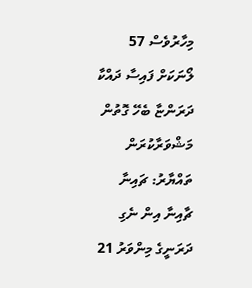މިހާރުވެސް 57 ލޯނަކަށް ފައިސާ ދައްކާ
ދަރަންޏާ ބެހޭ ގޮތުން މަޝްވަރާކުރަން ތައްޔާރު: ޗައިނާ
ޗާއިނާ އިން ނެގި ދަރަނީގެ މިންވަރު 21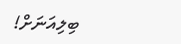ބިލިއަނަށް!